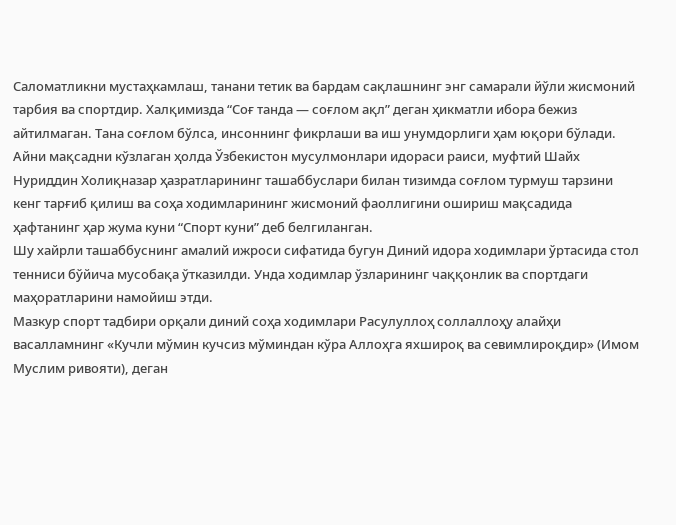Саломатликни мустаҳкамлаш, танани тетик ва бардам сақлашнинг энг самарали йўли жисмоний тарбия ва спортдир. Халқимизда “Соғ танда — соғлом ақл” деган ҳикматли ибора бежиз айтилмаган. Тана соғлом бўлса, инсоннинг фикрлаши ва иш унумдорлиги ҳам юқори бўлади.
Айни мақсадни кўзлаган ҳолда Ўзбекистон мусулмонлари идораси раиси, муфтий Шайх Нуриддин Холиқназар ҳазратларининг ташаббуслари билан тизимда соғлом турмуш тарзини кенг тарғиб қилиш ва соҳа ходимларининг жисмоний фаоллигини ошириш мақсадида ҳафтанинг ҳар жума куни “Спорт куни” деб белгиланган.
Шу хайрли ташаббуснинг амалий ижроси сифатида бугун Диний идора ходимлари ўртасида стол тенниси бўйича мусобақа ўтказилди. Унда ходимлар ўзларининг чаққонлик ва спортдаги маҳоратларини намойиш этди.
Мазкур спорт тадбири орқали диний соҳа ходимлари Расулуллоҳ соллаллоҳу алайҳи васалламнинг «Кучли мўмин кучсиз мўминдан кўра Аллоҳга яхшироқ ва севимлироқдир» (Имом Муслим ривояти), деган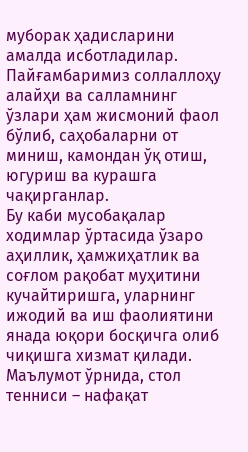муборак ҳадисларини амалда исботладилар.
Пайғамбаримиз соллаллоҳу алайҳи ва салламнинг ўзлари ҳам жисмоний фаол бўлиб, саҳобаларни от миниш, камондан ўқ отиш, югуриш ва курашга чақирганлар.
Бу каби мусобақалар ходимлар ўртасида ўзаро аҳиллик, ҳамжиҳатлик ва соғлом рақобат муҳитини кучайтиришга, уларнинг ижодий ва иш фаолиятини янада юқори босқичга олиб чиқишга хизмат қилади.
Маълумот ўрнида, стол тенниси – нафақат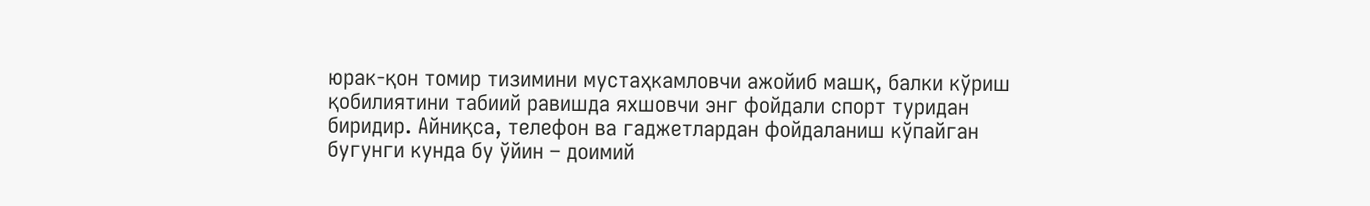юрак-қон томир тизимини мустаҳкамловчи ажойиб машқ, балки кўриш қобилиятини табиий равишда яхшовчи энг фойдали спорт туридан биридир. Айниқса, телефон ва гаджетлардан фойдаланиш кўпайган бугунги кунда бу ўйин – доимий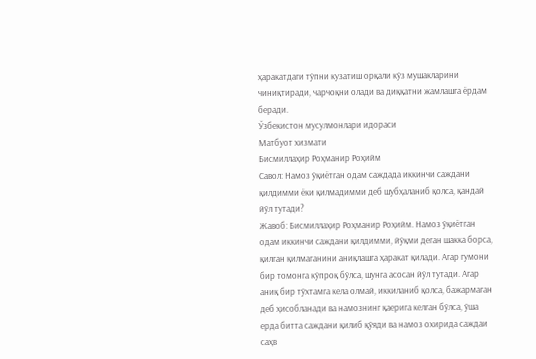ҳаракатдаги тўпни кузатиш орқали кўз мушакларини чиниқтиради, чарчоқни олади ва диққатни жамлашга ёрдам беради.
Ўзбекистон мусулмонлари идораси
Матбуот хизмати
Бисмиллаҳир Роҳманир Роҳийм
Савол: Намоз ўқиётган одам саждада иккинчи саждани қилдимми ёки қилмадимми деб шубҳаланиб қолса, қандай йўл тутади?
Жавоб: Бисмиллаҳир Роҳманир Роҳийм. Намоз ўқиётган одам иккинчи саждани қилдимми, йўқми деган шакка борса, қилган қилмаганини аниқлашга ҳаракат қилади. Агар гумони бир томонга кўпроқ бўлса, шунга асосан йўл тутади. Агар аниқ бир тўхтамга кела олмай, иккиланиб қолса, бажармаган деб ҳисобланади ва намознинг қаерига келган бўлса, ўша ерда битта саждани қилиб қўяди ва намоз охирида саждаи саҳв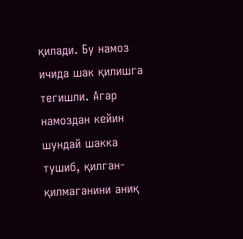қилади. Бу намоз ичида шак қилишга тегишли. Агар намоздан кейин шундай шакка тушиб, қилган-қилмаганини аниқ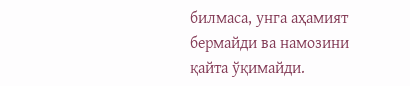билмаса, унга аҳамият бермайди ва намозини қайта ўқимайди.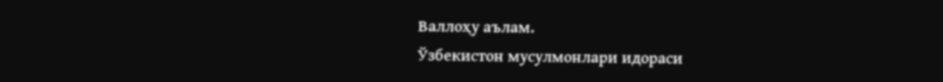Валлоҳу аълам.
Ўзбекистон мусулмонлари идораси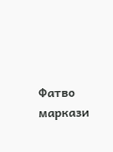Фатво маркази